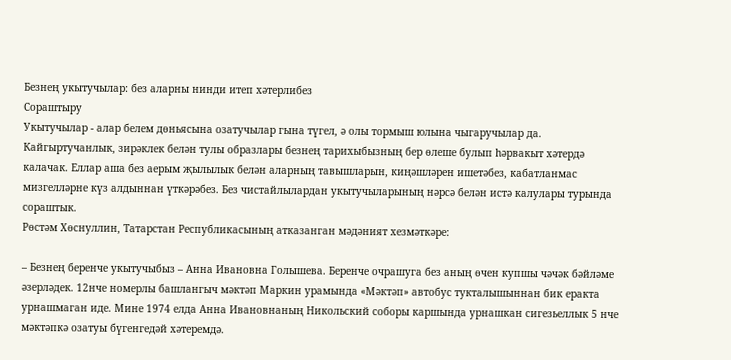Безнең укытучылар: без аларны нинди итеп хәтерлибез
Сораштыру
Укытучылар - алар белем дөньясына озатучылар гына түгел, ә олы тормыш юлына чыгаручылар да. Кайгыртучанлык, зирәклек белән тулы образлары безнең тарихыбызның бер өлеше булып һәрвакыт хәтердә калачак. Еллар аша без аерым җылылык белән аларның тавышларын, киңәшләрен ишетәбез, кабатланмас мизгелләрне күз алдыннан үткәрәбез. Без чистайлылардан укытучыларының нәрсә белән истә калулары турында сораштык.
Рөстәм Хөснуллин, Татарстан Республикасының атказанган мәдәният хезмәткәре:

– Безнең беренче укытучыбыз – Анна Ивановна Голышева. Беренче очрашуга без аның өчен купшы чәчәк бәйләме әзерләдек. 12нче номерлы башлангыч мәктәп Маркин урамында «Мәктәп» автобус тукталышыннан бик еракта урнашмаган иде. Мине 1974 елда Анна Ивановнаның Никольский соборы каршында урнашкан сигезьеллык 5 нче мәктәпкә озатуы бүгенгедәй хәтеремдә.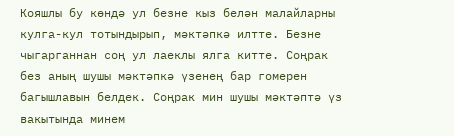Кояшлы бу көндә ул безне кыз белән малайларны кулга-кул тотындырып, мәктәпкә илтте. Безне чыгарганнан соң ул лаеклы ялга китте. Соңрак без аның шушы мәктәпкә үзенең бар гомерен багышлавын белдек. Соңрак мин шушы мәктәптә үз вакытында минем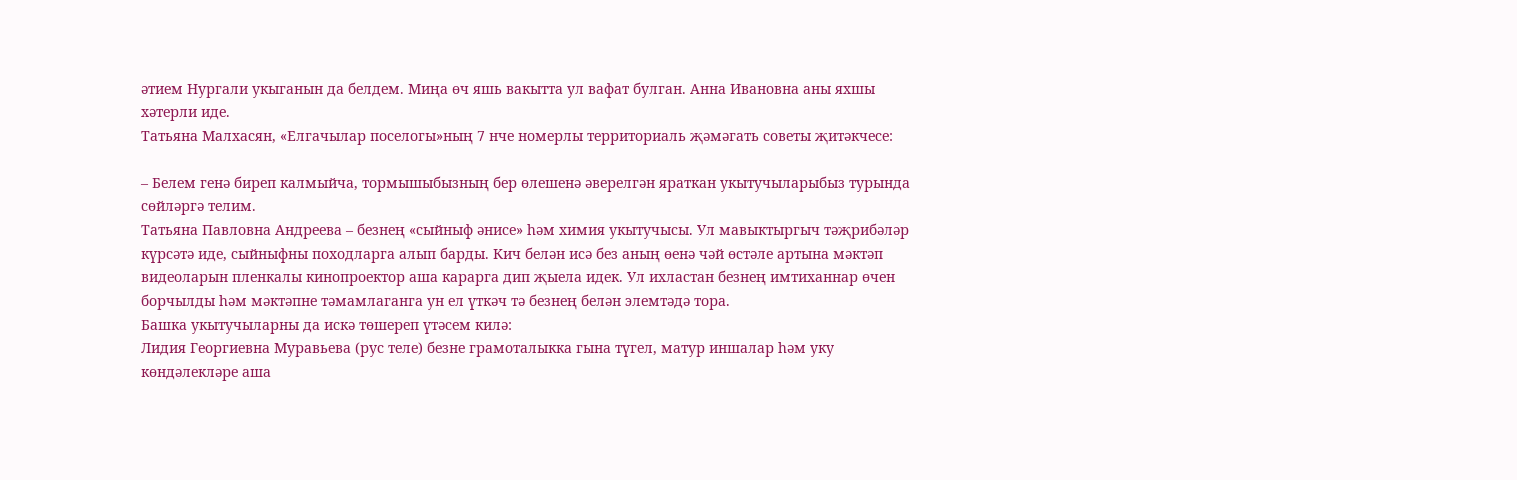әтием Нургали укыганын да белдем. Миңа өч яшь вакытта ул вафат булган. Анна Ивановна аны яхшы хәтерли иде.
Татьяна Малхасян, «Елгачылар поселогы»ның 7 нче номерлы территориаль җәмәгать советы җитәкчесе:

– Белем генә биреп калмыйча, тормышыбызның бер өлешенә әверелгән яраткан укытучыларыбыз турында сөйләргә телим.
Татьяна Павловна Андреева – безнең «сыйныф әнисе» һәм химия укытучысы. Ул мавыктыргыч тәҗрибәләр күрсәтә иде, сыйныфны походларга алып барды. Кич белән исә без аның өенә чәй өстәле артына мәктәп видеоларын пленкалы кинопроектор аша карарга дип җыела идек. Ул ихластан безнең имтиханнар өчен борчылды һәм мәктәпне тәмамлаганга ун ел үткәч тә безнең белән элемтәдә тора.
Башка укытучыларны да искә төшереп үтәсем килә:
Лидия Георгиевна Муравьева (рус теле) безне грамоталыкка гына түгел, матур иншалар һәм уку көндәлекләре аша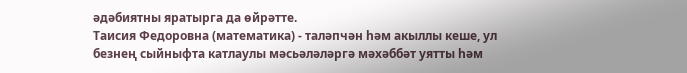әдәбиятны яратырга да өйрәтте.
Таисия Федоровна (математика) - таләпчән һәм акыллы кеше, ул безнең сыйныфта катлаулы мәсьәләләргә мәхәббәт уятты һәм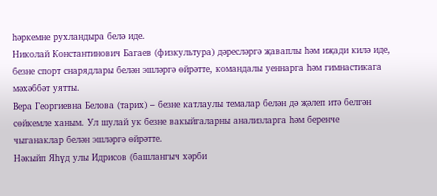һәркемне рухландыра белә иде.
Николай Константинович Багаев (физкультура) дәресләргә җаваплы һәм иҗади килә иде, безне спорт снарядлары белән эшләргә өйрәтте, командалы уеннарга һәм гимнастикага мәхәббәт уятты.
Вера Георгиевна Белова (тарих) – безне катлаулы темалар белән дә җәлеп итә белгән сөйкемле ханым. Ул шулай ук безне вакыйгаларны анализларга һәм беренче чыганаклар белән эшләргә өйрәтте.
Нәкыйп Яһүд улы Идрисов (башлангыч хәрби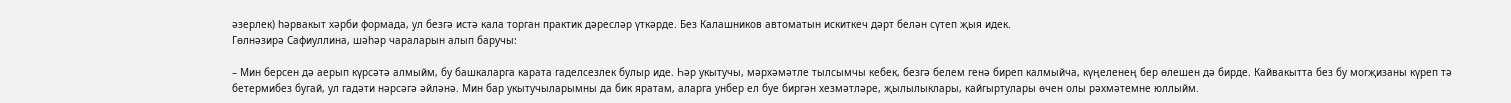әзерлек) һәрвакыт хәрби формада, ул безгә истә кала торган практик дәресләр үткәрде. Без Калашников автоматын искиткеч дәрт белән сүтеп җыя идек.
Гөлнәзирә Сафиуллина, шәһәр чараларын алып баручы:

– Мин берсен дә аерып күрсәтә алмыйм, бу башкаларга карата гаделсезлек булыр иде. Һәр укытучы, мәрхәмәтле тылсымчы кебек, безгә белем генә биреп калмыйча, күңеленең бер өлешен дә бирде. Кайвакытта без бу могҗизаны күреп тә бетермибез бугай, ул гадәти нәрсәгә әйләнә. Мин бар укытучыларымны да бик яратам, аларга унбер ел буе биргән хезмәтләре, җылылыклары, кайгыртулары өчен олы рәхмәтемне юллыйм.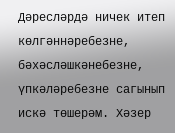Дәресләрдә ничек итеп көлгәннәребезне, бәхәсләшкәнебезне, үпкәләребезне сагынып искә төшерәм. Хәзер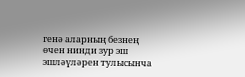генә аларның безнең өчен нинди зур эш эшләүләрен тулысынча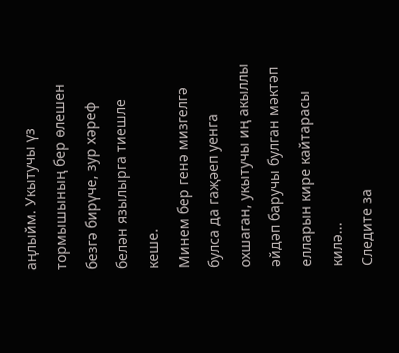аңлыйм. Укытучы үз тормышының бер өлешен безгә бирүче, зур хәреф белән язылырга тиешле кеше.
Минем бер генә мизгелгә булса да гаҗәеп уенга охшаган, укытучы иң акыллы әйдәп баручы булган мәктәп елларын кире кайтарасы килә...
Следите за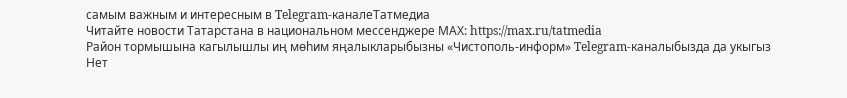самым важным и интересным в Telegram-каналеТатмедиа
Читайте новости Татарстана в национальном мессенджере MАХ: https://max.ru/tatmedia
Район тормышына кагылышлы иң мөһим яңалыкларыбызны «Чистополь-информ» Telegram-каналыбызда да укыгыз
Нет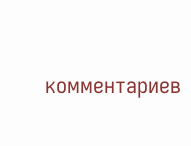комментариев